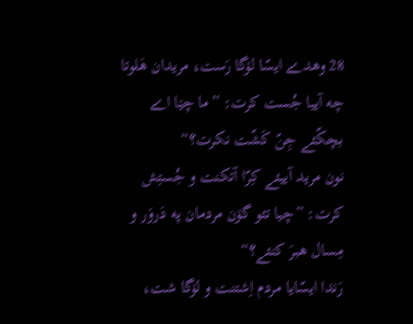28 وهدے ایسّا لۆگا رَست، مریدان هَلوتا چه آییا جُست کرت: ”ما چێا اے بچکّئے جِنّ کَشّت نکرت؟“
نون مرید آییئے کِرّا آتکنت و جُستِش کرت: ”چیا تئو گۆن مردمان په دَروَر و مِسال هبرَ کنئے؟“
رَندا ایسّایا مردم اِشتنت و لۆگا شت،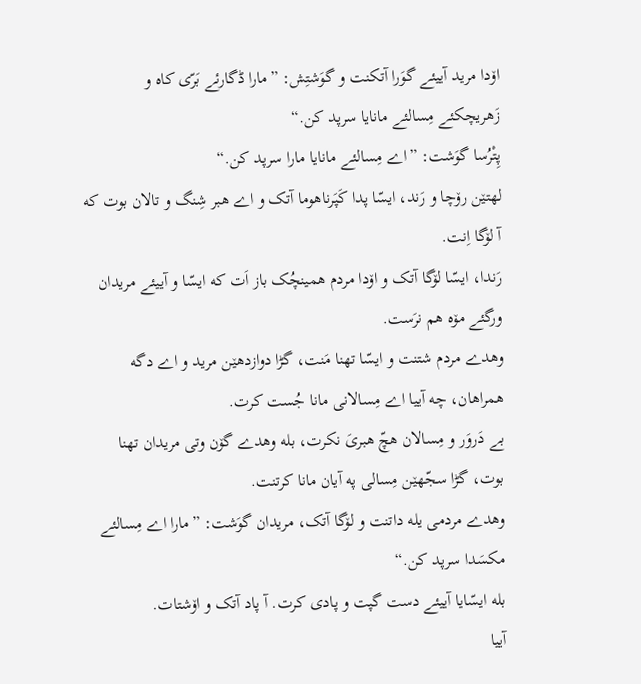اۆدا مرید آییئے گوَرا آتکنت و گوَشتِش: ”مارا ڈگارئے بَرّی کاه و زَهریچکئے مِسالئے مانایا سرپد کن.“
پِتْرُسا گوَشت: ”اے مِسالئے مانایا مارا سرپد کن.“
لهتێن رۆچا و رَند، ایسّا پدا کَپَرناهوما آتک و اے هبر شِنگ و تالان بوت که آ لۆگا اِنت.
رَندا، ایسّا لۆگا آتک و اۆدا مردم همینچُک باز اَت که ایسّا و آییئے مریدان ورگئے مۆه هم نرَست.
وهدے مردم شتنت و ایسّا تهنا مَنت، گڑا دوازدهێن مرید و اے دگه همراهان، چه آییا اے مِسالانی مانا جُست کرت.
بے دَروَر و مِسالان هچّ هبریَ نکرت، بله وهدے گۆن وتی مریدان تهنا بوت، گڑا سجّهێن مِسالی په آیان مانا کرتنت.
وهدے مردمی یله داتنت و لۆگا آتک، مریدان گوَشت: ”مارا اے مِسالئے مکسَدا سرپد کن.“
بله ایسّایا آییئے دست گپت و پادی کرت. آ پاد آتک و اۆشتات.
آییا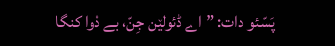پَسّئو دات: ”اے ڈئولێن جِنّ، بے دْوا کنگا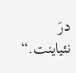درَ نئیاینت.“